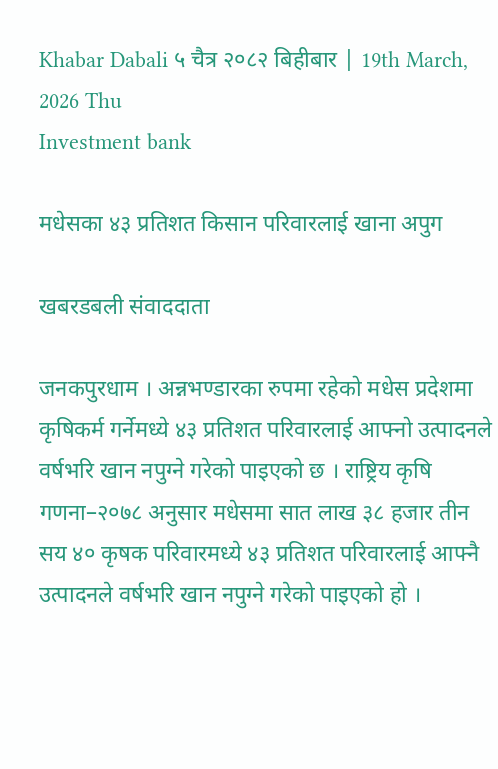Khabar Dabali ५ चैत्र २०८२ बिहीबार | 19th March, 2026 Thu
Investment bank

मधेसका ४३ प्रतिशत किसान परिवारलाई खाना अपुग

खबरडबली संवाददाता

जनकपुरधाम । अन्नभण्डारका रुपमा रहेको मधेस प्रदेशमा कृषिकर्म गर्नेमध्ये ४३ प्रतिशत परिवारलाई आफ्नो उत्पादनले वर्षभरि खान नपुग्ने गरेको पाइएको छ । राष्ट्रिय कृषि गणना–२०७८ अनुसार मधेसमा सात लाख ३८ हजार तीन सय ४० कृषक परिवारमध्ये ४३ प्रतिशत परिवारलाई आफ्नै उत्पादनले वर्षभरि खान नपुग्ने गरेको पाइएको हो ।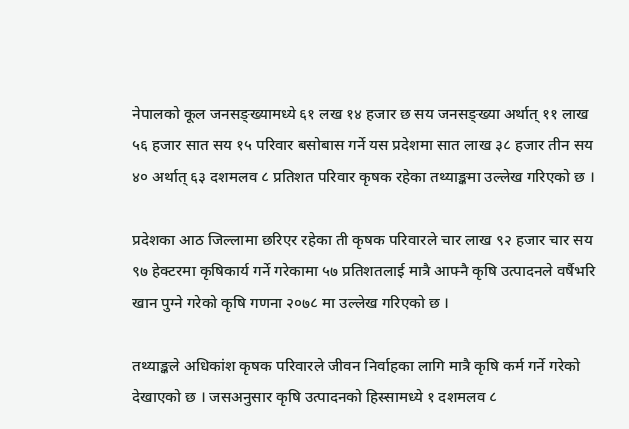नेपालको कूल जनसङ्ख्यामध्ये ६१ लख १४ हजार छ सय जनसङ्ख्या अर्थात् ११ लाख ५६ हजार सात सय १५ परिवार बसोबास गर्ने यस प्रदेशमा सात लाख ३८ हजार तीन सय ४० अर्थात् ६३ दशमलव ८ प्रतिशत परिवार कृषक रहेका तथ्याङ्कमा उल्लेख गरिएको छ ।

प्रदेशका आठ जिल्लामा छरिएर रहेका ती कृषक परिवारले चार लाख ९२ हजार चार सय ९७ हेक्टरमा कृषिकार्य गर्ने गरेकामा ५७ प्रतिशतलाई मात्रै आफ्नै कृषि उत्पादनले वर्षैभरि खान पुग्ने गरेको कृषि गणना २०७८ मा उल्लेख गरिएको छ ।

तथ्याङ्कले अधिकांश कृषक परिवारले जीवन निर्वाहका लागि मात्रै कृषि कर्म गर्ने गरेको देखाएको छ । जसअनुसार कृषि उत्पादनको हिस्सामध्ये १ दशमलव ८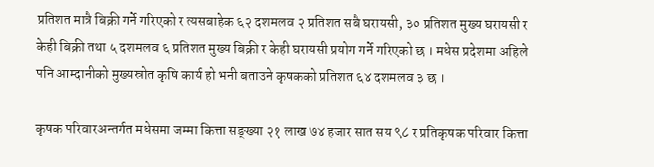प्रतिशत मात्रै बिक्री गर्ने गरिएको र त्यसबाहेक ६२ दशमलव २ प्रतिशत सबै घरायसी, ३० प्रतिशत मुख्य घरायसी र केही बिक्री तथा ५ दशमलव ६ प्रतिशत मुख्य बिक्री र केही घरायसी प्रयोग गर्ने गरिएको छ । मधेस प्रदेशमा अहिले पनि आम्दानीको मुख्यस्रोत कृषि कार्य हो भनी बताउने कृषकको प्रतिशत ६४ दशमलव ३ छ ।

कृषक परिवारअन्तर्गत मधेसमा जम्मा कित्ता सङ्ख्या २१ लाख ७४ हजार सात सय ९८ र प्रतिकृषक परिवार कित्ता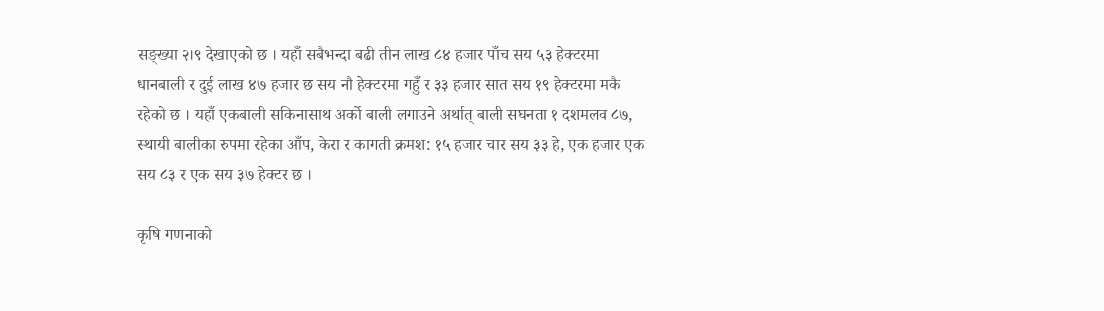सङ्ख्या २।९ देखाएको छ । यहाँ सबैभन्दा बढी तीन लाख ८४ हजार पाँच सय ५३ हेक्टरमा धानबाली र दुई लाख ४७ हजार छ सय नौ हेक्टरमा गहुँ र ३३ हजार सात सय १९ हेक्टरमा मकै रहेको छ । यहाँ एकबाली सकिनासाथ अर्को बाली लगाउने अर्थात् बाली सघनता १ दशमलव ८७, स्थायी बालीका रुपमा रहेका आँप, केरा र कागती क्रमश: १५ हजार चार सय ३३ हे, एक हजार एक सय ८३ र एक सय ३७ हेक्टर छ ।

कृषि गणनाको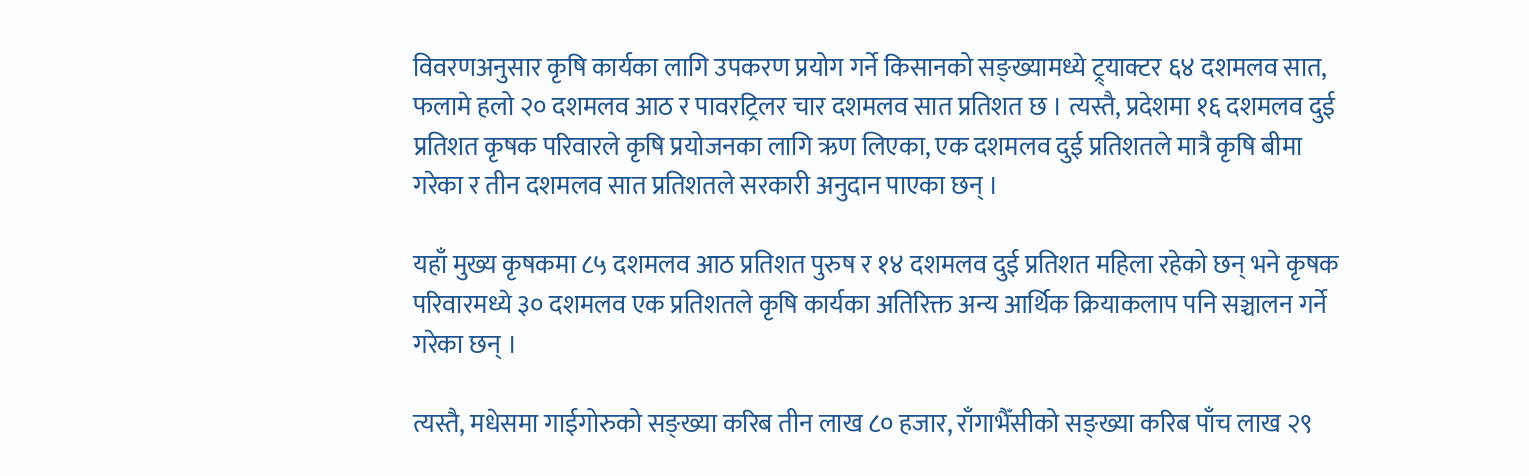विवरणअनुसार कृषि कार्यका लागि उपकरण प्रयोग गर्ने किसानको सङ्ख्यामध्ये ट्र्याक्टर ६४ दशमलव सात, फलामे हलो २० दशमलव आठ र पावरट्रिलर चार दशमलव सात प्रतिशत छ । त्यस्तै, प्रदेशमा १६ दशमलव दुई प्रतिशत कृषक परिवारले कृषि प्रयोजनका लागि ऋण लिएका, एक दशमलव दुई प्रतिशतले मात्रै कृषि बीमा गरेका र तीन दशमलव सात प्रतिशतले सरकारी अनुदान पाएका छन् ।

यहाँ मुख्य कृषकमा ८५ दशमलव आठ प्रतिशत पुरुष र १४ दशमलव दुई प्रतिशत महिला रहेको छन् भने कृषक परिवारमध्ये ३० दशमलव एक प्रतिशतले कृषि कार्यका अतिरिक्त अन्य आर्थिक क्रियाकलाप पनि सञ्चालन गर्ने गरेका छन् ।

त्यस्तै, मधेसमा गाईगोरुको सङ्ख्या करिब तीन लाख ८० हजार, राँगाभैँसीको सङ्ख्या करिब पाँच लाख २९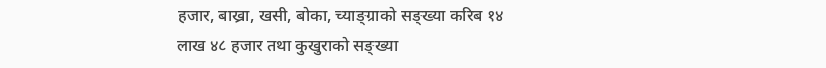हजार, बाख्रा, खसी, बोका, च्याङ्ग्राको सङ्ख्या करिब १४ लाख ४८ हजार तथा कुखुराको सङ्ख्या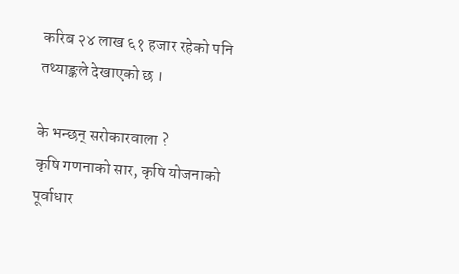करिब २४ लाख ६१ हजार रहेको पनि तथ्याङ्कले देखाएको छ ।

के भन्छन् सरोकारवाला ?
कृषि गणनाको सार, कृषि योजनाको पूर्वाधार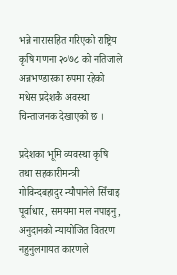भन्ने नारासहित गरिएको राष्ट्रिय कृषि गणना २०७८ को नतिजाले अन्नभण्डारका रुपमा रहेको मधेस प्रदेशकै अवस्था चिन्ताजनक देखाएको छ ।

प्रदेशका भूमि व्यवस्था कृषि तथा सहकारीमन्त्री गोविन्दबहादुर न्यौपानेले सिँचाइ पूर्वाधार, समयमा मल नपाइनु, अनुदानको न्यायोजित वितरण नहुनुलगायत कारणले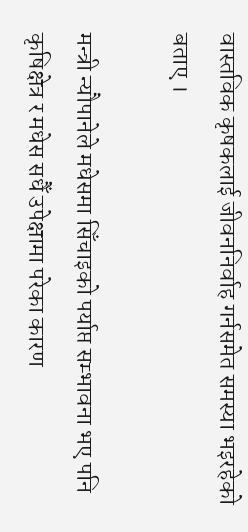वास्तविक कृषकलाई जीवननिर्वाह गर्नसमेत समस्या भइरहेको बताए ।

मन्त्री न्यौपानेले मधेसमा सिँचाइको पर्याप्त सम्भावना भए पनि कृषिक्षेत्र र मधेस सधैँ उपेक्षामा परेका कारण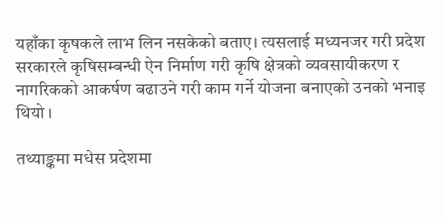यहाँका कृषकले लाभ लिन नसकेको बताए। त्यसलाई मध्यनजर गरी प्रदेश सरकारले कृषिसम्बन्धी ऐन निर्माण गरी कृषि क्षेत्रको व्यवसायीकरण र नागरिकको आकर्षण बढाउने गरी काम गर्ने योजना बनाएको उनको भनाइ थियो ।

तथ्याङ्कमा मधेस प्रदेशमा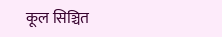कूल सिञ्चित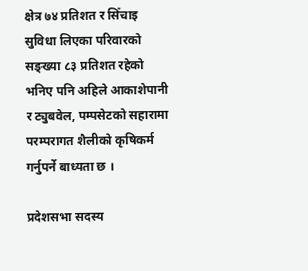क्षेत्र ७४ प्रतिशत र सिँचाइ सुविधा लिएका परिवारको सङ्ख्या ८३ प्रतिशत रहेको भनिए पनि अहिले आकाशेपानी र ट्युबवेल, पम्पसेटको सहारामा परम्परागत शैलीको कृषिकर्म गर्नुपर्ने बाध्यता छ ।

प्रदेशसभा सदस्य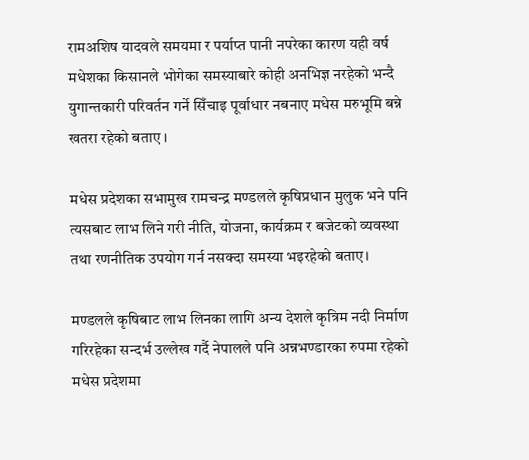रामअशिष यादवले समयमा र पर्याप्त पानी नपरेका कारण यही वर्ष मधेशका किसानले भोगेका समस्याबारे कोही अनभिज्ञ नरहेको भन्दै युगान्तकारी परिवर्तन गर्ने सिँचाइ पूर्वाधार नबनाए मधेस मरुभूमि बन्ने खतरा रहेको बताए ।

मधेस प्रदेशका सभामुख रामचन्द्र मण्डलले कृषिप्रधान मुलुक भने पनि त्यसबाट लाभ लिने गरी नीति, योजना, कार्यक्रम र बजेटको व्यवस्था तथा रणनीतिक उपयोग गर्न नसक्दा समस्या भइरहेको बताए।

मण्डलले कृषिबाट लाभ लिनका लागि अन्य देशले कृत्रिम नदी निर्माण गरिरहेका सन्दर्भ उल्लेख गर्दै नेपालले पनि अन्नभण्डारका रुपमा रहेको मधेस प्रदेशमा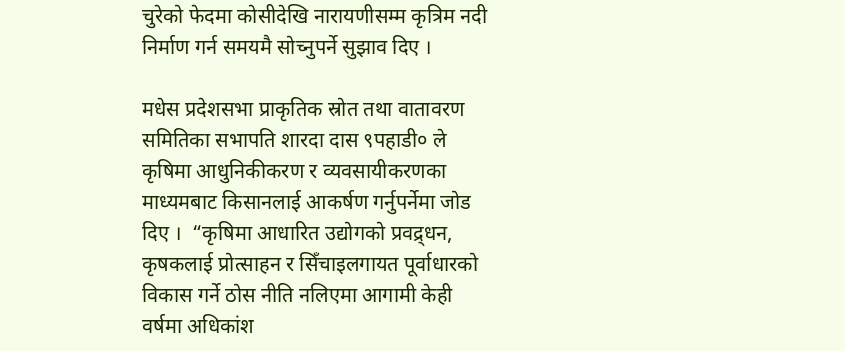चुरेको फेदमा कोसीदेखि नारायणीसम्म कृत्रिम नदी निर्माण गर्न समयमै सोच्नुपर्ने सुझाव दिए ।

मधेस प्रदेशसभा प्राकृतिक स्रोत तथा वातावरण समितिका सभापति शारदा दास ९पहाडी० ले कृषिमा आधुनिकीकरण र व्यवसायीकरणका माध्यमबाट किसानलाई आकर्षण गर्नुपर्नेमा जोड दिए ।  “कृषिमा आधारित उद्योगको प्रवद्र्धन, कृषकलाई प्रोत्साहन र सिँचाइलगायत पूर्वाधारको विकास गर्ने ठोस नीति नलिएमा आगामी केही वर्षमा अधिकांश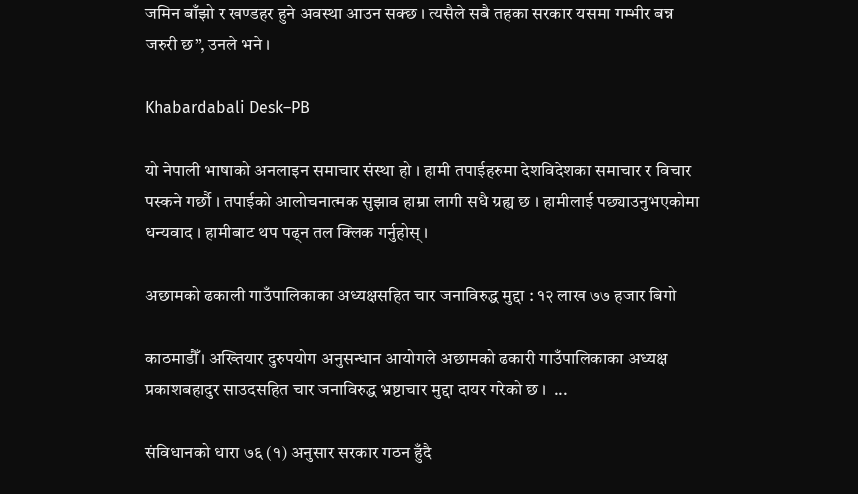जमिन बाँझो र खण्डहर हुने अवस्था आउन सक्छ । त्यसैले सबै तहका सरकार यसमा गम्भीर बन्न जरुरी छ”, उनले भने ।

Khabardabali Desk–PB

यो नेपाली भाषाको अनलाइन समाचार संस्था हो । हामी तपाईहरुमा देशविदेशका समाचार र विचार पस्कने गर्छौ । तपाईको आलोचनात्मक सुझाव हाम्रा लागी सधै ग्रह्य छ । हामीलाई पछ्याउनुभएकोमा धन्यवाद । हामीबाट थप पढ्न तल क्लिक गर्नुहोस् ।

अछामको ढकाली गाउँपालिकाका अध्यक्षसहित चार जनाविरुद्ध मुद्दा : १२ लाख ७७ हजार बिगो

काठमाडौँ। अख्तियार दुरुपयोग अनुसन्धान आयोगले अछामको ढकारी गाउँपालिकाका अध्यक्ष प्रकाशबहादुर साउदसहित चार जनाविरुद्ध भ्रष्टाचार मुद्दा दायर गरेको छ ।  ...

संविधानको धारा ७६ (१) अनुसार सरकार गठन हुँदै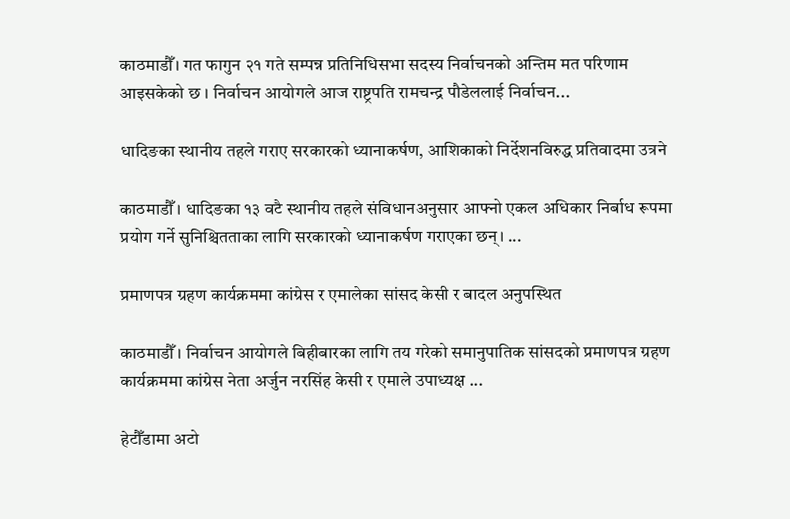काठमाडौँ। गत फागुन २१ गते सम्पन्न प्रतिनिधिसभा सदस्य निर्वाचनको अन्तिम मत परिणाम आइसकेको छ । निर्वाचन आयोगले आज राष्ट्रपति रामचन्द्र पौडेललाई निर्वाचन...

धादिङका स्थानीय तहले गराए सरकारको ध्यानाकर्षण, आशिकाको निर्देशनविरुद्ध प्रतिवादमा उत्रने

काठमाडौँ । धादिङका १३ वटै स्थानीय तहले संविधानअनुसार आफ्नो एकल अधिकार निर्बाध रूपमा प्रयोग गर्ने सुनिश्चितताका लागि सरकारको ध्यानाकर्षण गराएका छन्। ...

प्रमाणपत्र ग्रहण कार्यक्रममा कांग्रेस र एमालेका सांसद केसी र बादल अनुपस्थित

काठमाडौँ । निर्वाचन आयोगले बिहीबारका लागि तय गरेको समानुपातिक सांसदको प्रमाणपत्र ग्रहण कार्यक्रममा कांग्रेस नेता अर्जुन नरसिंह केसी र एमाले उपाध्यक्ष ...

हेटौँडामा अटो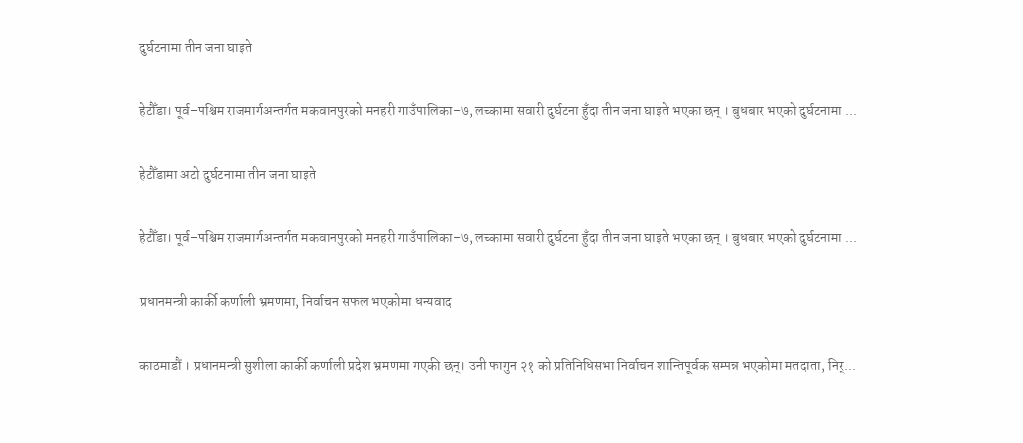दुर्घटनामा तीन जना घाइते

हेटौँडा। पूर्व–पश्चिम राजमार्गअन्तर्गत मकवानपुरको मनहरी गाउँपालिका–७, लच्कामा सवारी दुर्घटना हुँदा तीन जना घाइते भएका छन् । बुधबार भएको दुर्घटनामा ...

हेटौँडामा अटो दुर्घटनामा तीन जना घाइते

हेटौँडा। पूर्व–पश्चिम राजमार्गअन्तर्गत मकवानपुरको मनहरी गाउँपालिका–७, लच्कामा सवारी दुर्घटना हुँदा तीन जना घाइते भएका छन् । बुधबार भएको दुर्घटनामा ...

प्रधानमन्त्री कार्की कर्णाली भ्रमणमा, निर्वाचन सफल भएकोमा धन्यवाद

काठमाडौं । प्रधानमन्त्री सुशीला कार्की कर्णाली प्रदेश भ्रमणमा गएकी छन्। उनी फागुन २१ को प्रतिनिधिसभा निर्वाचन शान्तिपूर्वक सम्पन्न भएकोमा मतदाता, निर्...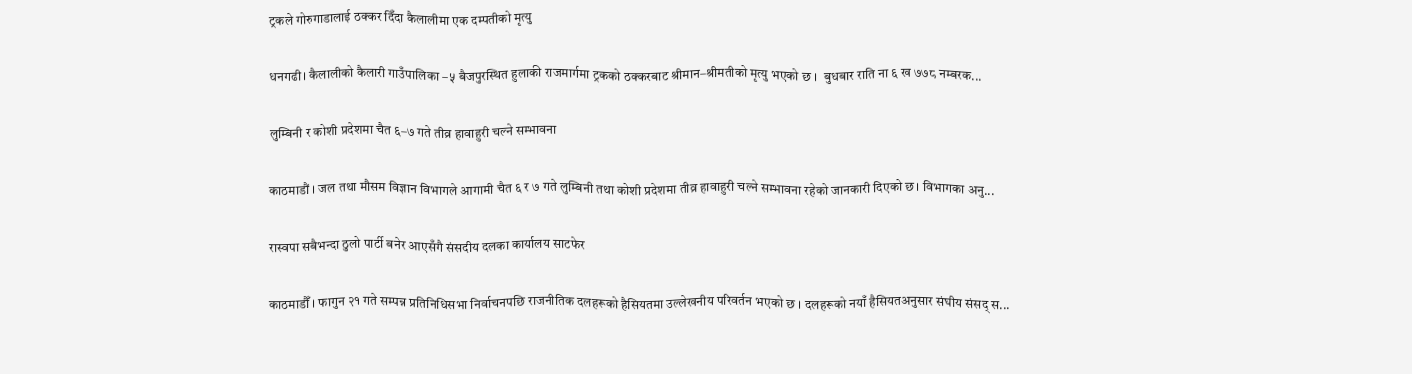ट्रकले गोरुगाडालाई ठक्कर दिँदा कैलालीमा एक दम्पतीको मृत्यु

धनगढी। कैलालीको कैलारी गाउँपालिका –५ बैजपुरस्थित हुलाकी राजमार्गमा ट्रकको ठक्करबाट श्रीमान–श्रीमतीको मृत्यु भएको छ ।  बुधबार राति ना ६ ख ७७८ नम्बरक...

लुम्बिनी र कोशी प्रदेशमा चैत ६–७ गते तीव्र हावाहुरी चल्ने सम्भावना

काठमाडौं । जल तथा मौसम विज्ञान विभागले आगामी चैत ६ र ७ गते लुम्बिनी तथा कोशी प्रदेशमा तीव्र हावाहुरी चल्ने सम्भावना रहेको जानकारी दिएको छ। विभागका अनु...

रास्वपा सबैभन्दा ठुलो पार्टी बनेर आएसँगै संसदीय दलका कार्यालय साटफेर

काठमाडौँ । फागुन २१ गते सम्पन्न प्रतिनिधिसभा निर्वाचनपछि राजनीतिक दलहरूको हैसियतमा उल्लेखनीय परिवर्तन भएको छ । दलहरूको नयाँ हैसियतअनुसार संघीय संसद् स...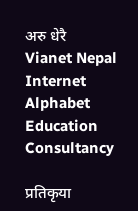अरु धेरै
Vianet Nepal Internet
Alphabet Education Consultancy

प्रतिकृया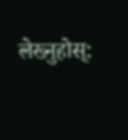लेख्नुहोस्: